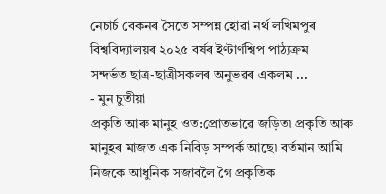নেচাৰ্চ বেকনৰ সৈতে সম্পন্ন হোৱা নৰ্থ লখিমপুৰ বিশ্ববিদ্যালয়ৰ ২০২৫ বৰ্ষৰ ইণ্টাৰ্ণশ্বিপ পাঠ্যক্ৰম
সন্দৰ্ভত ছাত্ৰ-ছাত্ৰীসকলৰ অনুভৱৰ একলম ...
- মুন চুতীয়া
প্ৰকৃতি আৰু মানুহ ওত:প্ৰোতভাৱে জড়িত৷ প্ৰকৃতি আৰু মানুহৰ মাজত এক নিবিড় সম্পৰ্ক আছে৷ বৰ্তমান আমি নিজকে আধুনিক সজাবলৈ গৈ প্ৰকৃতিক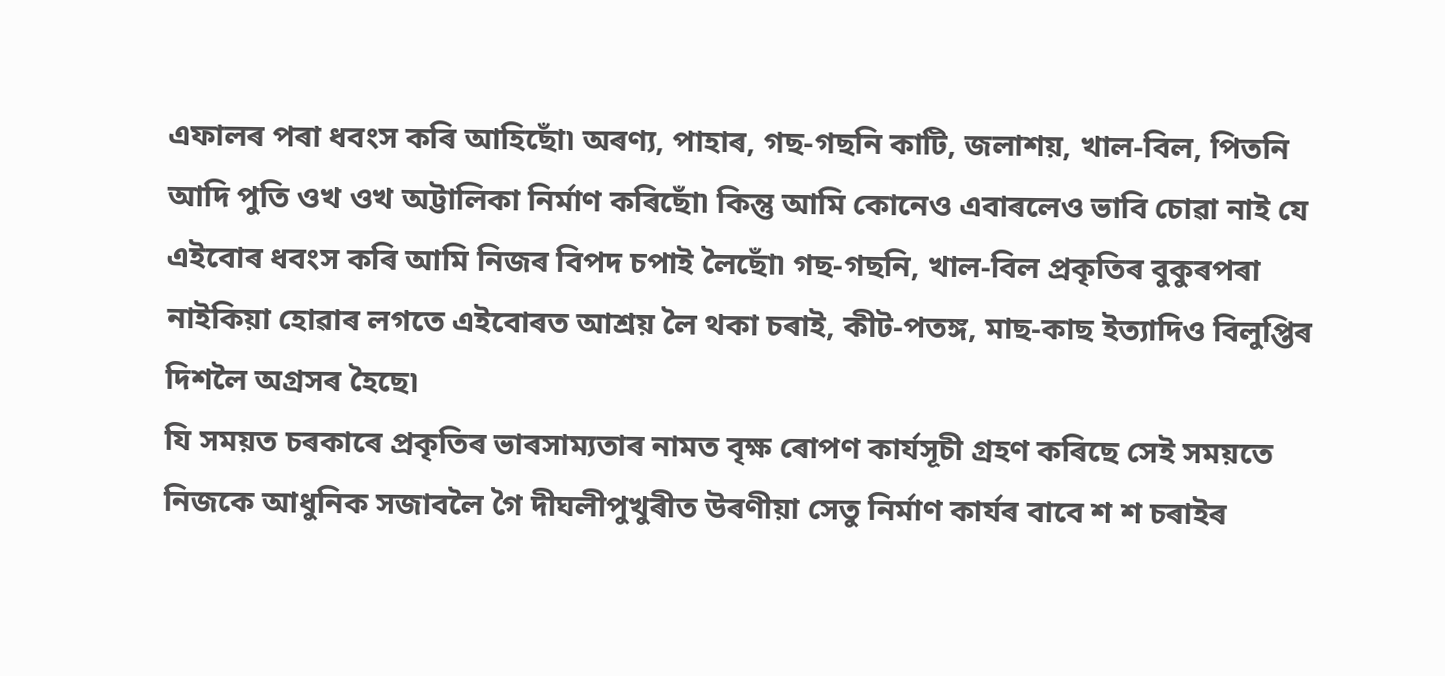এফালৰ পৰা ধবংস কৰি আহিছোঁ৷ অৰণ্য, পাহাৰ, গছ-গছনি কাটি, জলাশয়, খাল-বিল, পিতনি আদি পুতি ওখ ওখ অট্টালিকা নিৰ্মাণ কৰিছোঁ৷ কিন্তু আমি কোনেও এবাৰলেও ভাবি চোৱা নাই যে এইবোৰ ধবংস কৰি আমি নিজৰ বিপদ চপাই লৈছোঁ৷ গছ-গছনি, খাল-বিল প্ৰকৃতিৰ বুকুৰপৰা নাইকিয়া হোৱাৰ লগতে এইবোৰত আশ্ৰয় লৈ থকা চৰাই, কীট-পতঙ্গ, মাছ-কাছ ইত্যাদিও বিলুপ্তিৰ দিশলৈ অগ্ৰসৰ হৈছে৷
যি সময়ত চৰকাৰে প্ৰকৃতিৰ ভাৰসাম্যতাৰ নামত বৃক্ষ ৰোপণ কাৰ্যসূচী গ্ৰহণ কৰিছে সেই সময়তে নিজকে আধুনিক সজাবলৈ গৈ দীঘলীপুখুৰীত উৰণীয়া সেতু নিৰ্মাণ কাৰ্যৰ বাবে শ শ চৰাইৰ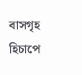বাসগৃহ হিচাপে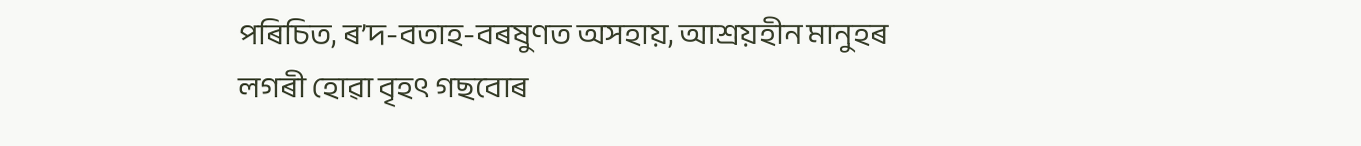পৰিচিত, ৰ’দ-বতাহ-বৰষুণত অসহায়, আশ্ৰয়হীন মানুহৰ লগৰী হোৱা বৃহৎ গছবোৰ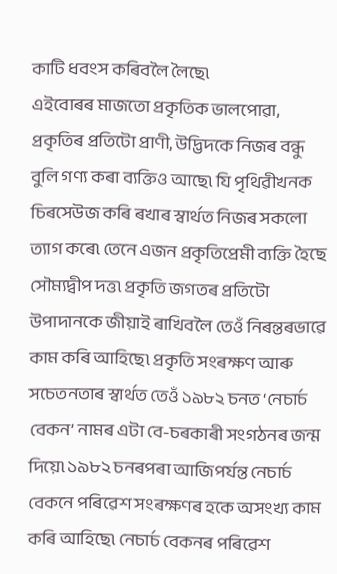কাটি ধবংস কৰিবলৈ লৈছে৷
এইবোৰৰ মাজতো প্ৰকৃতিক ভালপোৱা, প্ৰকৃতিৰ প্ৰতিটো প্ৰাণী, উদ্ভিদকে নিজৰ বন্ধু বুলি গণ্য কৰা ব্যক্তিও আছে৷ যি পৃথিৱীখনক চিৰসেউজ কৰি ৰখাৰ স্বাৰ্থত নিজৰ সকলো ত্যাগ কৰে৷ তেনে এজন প্ৰকৃতিপ্ৰেমী ব্যক্তি হৈছে সৌম্যদ্বীপ দত্ত৷ প্ৰকৃতি জগতৰ প্ৰতিটো উপাদানকে জীয়াই ৰাখিবলৈ তেওঁ নিৰন্তৰভাৱে কাম কৰি আহিছে৷ প্ৰকৃতি সংৰক্ষণ আৰু সচেতনতাৰ স্বাৰ্থত তেওঁ ১৯৮২ চনত ‘নেচাৰ্চ বেকন’ নামৰ এটা বে-চৰকাৰী সংগঠনৰ জন্ম দিয়ে৷ ১৯৮২ চনৰপৰা আজিপৰ্যন্ত নেচাৰ্চ বেকনে পৰিৱেশ সংৰক্ষণৰ হকে অসংখ্য কাম কৰি আহিছে৷ নেচাৰ্চ বেকনৰ পৰিৱেশ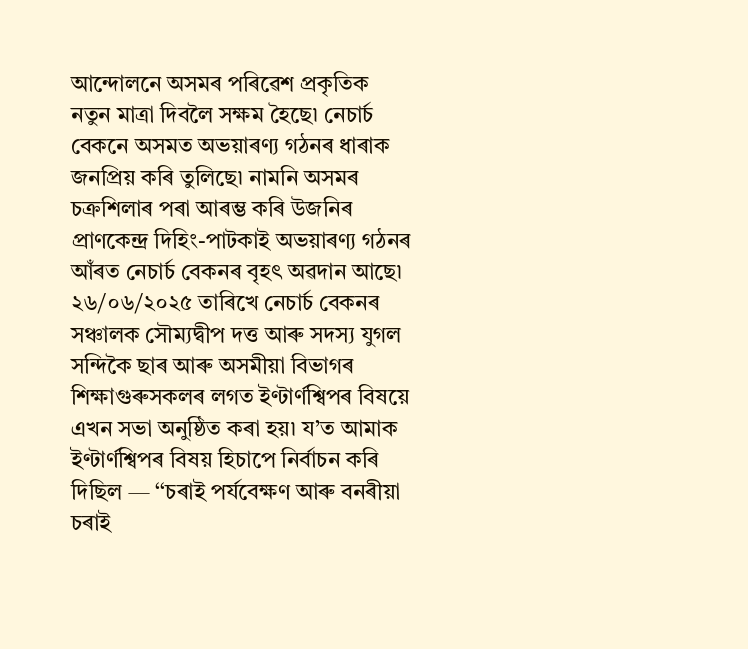আন্দোলনে অসমৰ পৰিৱেশ প্ৰকৃতিক নতুন মাত্ৰা দিবলৈ সক্ষম হৈছে৷ নেচাৰ্চ বেকনে অসমত অভয়াৰণ্য গঠনৰ ধাৰাক জনপ্ৰিয় কৰি তুলিছে৷ নামনি অসমৰ চক্ৰশিলাৰ পৰা আৰম্ভ কৰি উজনিৰ প্ৰাণকেন্দ্ৰ দিহিং-পাটকাই অভয়াৰণ্য গঠনৰ আঁৰত নেচাৰ্চ বেকনৰ বৃহৎ অৱদান আছে৷
২৬/০৬/২০২৫ তাৰিখে নেচাৰ্চ বেকনৰ সঞ্চালক সৌম্যদ্বীপ দত্ত আৰু সদস্য যুগল সন্দিকৈ ছাৰ আৰু অসমীয়া বিভাগৰ শিক্ষাগুৰুসকলৰ লগত ইণ্টাৰ্ণশ্বিপৰ বিষয়ে এখন সভা অনুষ্ঠিত কৰা হয়৷ য’ত আমাক ইণ্টাৰ্ণশ্বিপৰ বিষয় হিচাপে নিৰ্বাচন কৰি দিছিল — ‘‘চৰাই পৰ্যবেক্ষণ আৰু বনৰীয়া চৰাই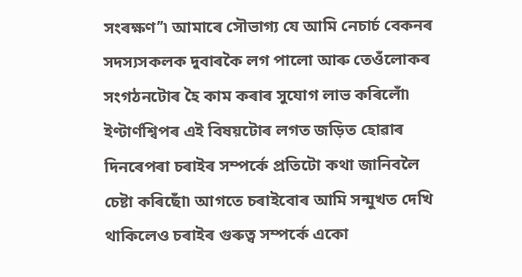সংৰক্ষণ’’৷ আমাৰে সৌভাগ্য যে আমি নেচাৰ্চ বেকনৰ সদস্যসকলক দুবাৰকৈ লগ পালো আৰু তেওঁলোকৰ সংগঠনটোৰ হৈ কাম কৰাৰ সুযোগ লাভ কৰিলোঁ৷
ইণ্টাৰ্ণশ্বিপৰ এই বিষয়টোৰ লগত জড়িত হোৱাৰ দিনৰেপৰা চৰাইৰ সম্পৰ্কে প্ৰতিটো কথা জানিবলৈ চেষ্টা কৰিছোঁ৷ আগতে চৰাইবোৰ আমি সন্মুখত দেখি থাকিলেও চৰাইৰ গুৰুত্ব সম্পৰ্কে একো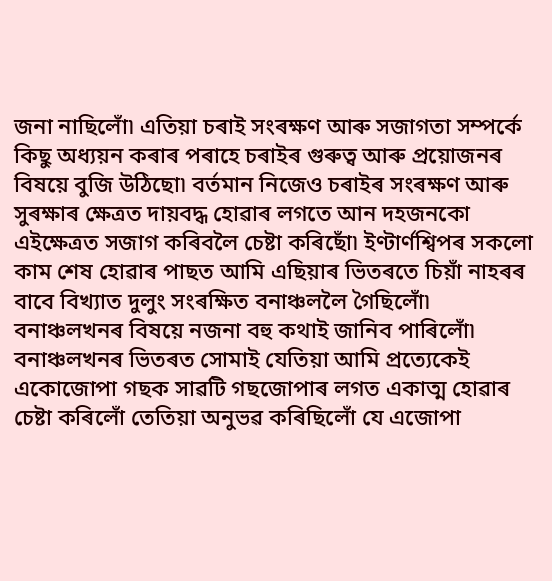জনা নাছিলোঁ৷ এতিয়া চৰাই সংৰক্ষণ আৰু সজাগতা সম্পৰ্কে কিছু অধ্যয়ন কৰাৰ পৰাহে চৰাইৰ গুৰুত্ব আৰু প্ৰয়োজনৰ বিষয়ে বুজি উঠিছো৷ বৰ্তমান নিজেও চৰাইৰ সংৰক্ষণ আৰু সুৰক্ষাৰ ক্ষেত্ৰত দায়বদ্ধ হোৱাৰ লগতে আন দহজনকো এইক্ষেত্ৰত সজাগ কৰিবলৈ চেষ্টা কৰিছোঁ৷ ইণ্টাৰ্ণশ্বিপৰ সকলো কাম শেষ হোৱাৰ পাছত আমি এছিয়াৰ ভিতৰতে চিয়াঁ নাহৰৰ বাবে বিখ্যাত দুলুং সংৰক্ষিত বনাঞ্চললৈ গৈছিলোঁ৷ বনাঞ্চলখনৰ বিষয়ে নজনা বহু কথাই জানিব পাৰিলোঁ৷ বনাঞ্চলখনৰ ভিতৰত সোমাই যেতিয়া আমি প্ৰত্যেকেই একোজোপা গছক সাৱটি গছজোপাৰ লগত একাত্ম হোৱাৰ চেষ্টা কৰিলোঁ তেতিয়া অনুভৱ কৰিছিলোঁ যে এজোপা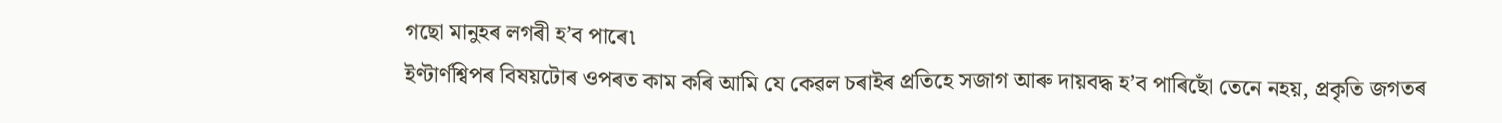গছো মানুহৰ লগৰী হ’ব পাৰে৷
ইণ্টাৰ্ণশ্বিপৰ বিষয়টোৰ ওপৰত কাম কৰি আমি যে কেৱল চৰাইৰ প্ৰতিহে সজাগ আৰু দায়বদ্ধ হ’ব পাৰিছোঁ তেনে নহয়, প্ৰকৃতি জগতৰ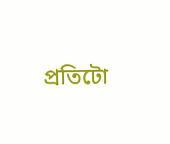প্ৰতিটো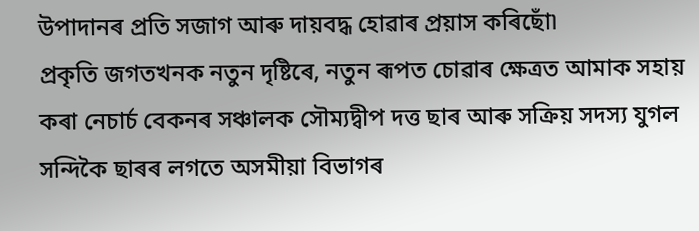উপাদানৰ প্ৰতি সজাগ আৰু দায়বদ্ধ হোৱাৰ প্ৰয়াস কৰিছোঁ৷
প্ৰকৃতি জগতখনক নতুন দৃষ্টিৰে, নতুন ৰূপত চোৱাৰ ক্ষেত্ৰত আমাক সহায় কৰা নেচাৰ্চ বেকনৰ সঞ্চালক সৌম্যদ্বীপ দত্ত ছাৰ আৰু সক্ৰিয় সদস্য যুগল সন্দিকৈ ছাৰৰ লগতে অসমীয়া বিভাগৰ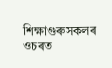শিক্ষাগুৰুসকলৰ ওচৰত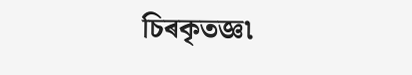চিৰকৃতজ্ঞ৷